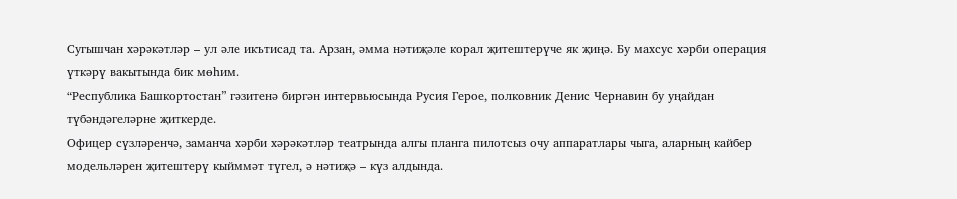Сугышчан хәрәкәтләр – ул әле икътисад та. Арзан, әмма нәтиҗәле корал җитештерүче як җиңә. Бу махсус хәрби операция үткәрү вакытында бик мөһим.
“Республика Башкортостан” гәзитенә биргән интервьюсында Русия Герое, полковник Денис Чернавин бу уңайдан түбәндәгеләрне җиткерде.
Офицер сүзләренчә, заманча хәрби хәрәкәтләр театрында алгы планга пилотсыз очу аппаратлары чыга, аларның кайбер модельләрен җитештерү кыйммәт түгел, ә нәтиҗә – күз алдында.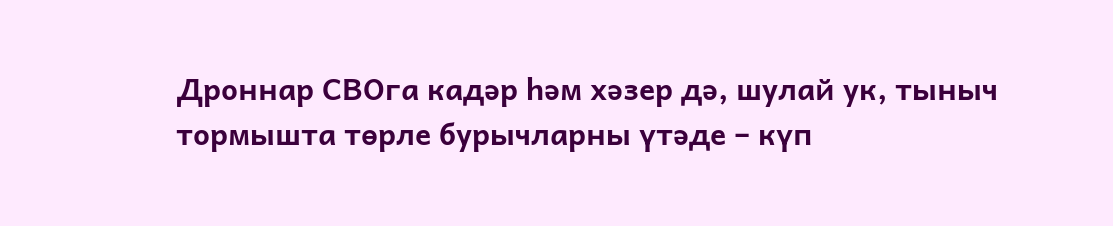Дроннар СВОга кадәр һәм хәзер дә, шулай ук, тыныч тормышта төрле бурычларны үтәде – күп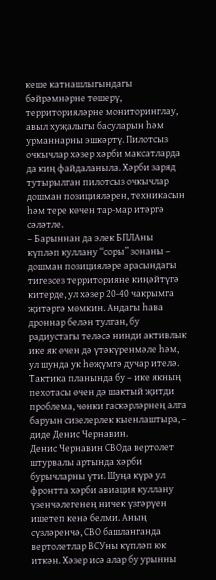кеше катнашлыгындагы бәйрәмнәрне төшерү, территорияләрне мониторинглау, авыл хуҗалыгы басуларын һәм урманнарны эшкәртү. Пилотсыз очкычлар хәзер хәрби максатларда да киң файдаланыла. Хәрби заряд тутырылган пилотсыз очкычлар дошман позицияләрен, техникасын һәм тере көчен тар-мар итәргә сәләтле.
– Барыннан да элек БПЛАны күпләп куллану “соры” зонаны – дошман позицияләре арасындагы тигезсез территорияне киңәйтүгә китерде, ул хәзер 20-40 чакрымга җитәргә мөмкин. Андагы һава дроннар белән тулган, бу радиустагы теләсә нинди активлык ике як өчен дә үтәкүренмәле һәм, ул шунда ук һөҗүмгә дучар ителә. Тактика планында бу – ике якның пехотасы өчен дә шактый җитди проблема, чөнки гаскәрләрнең алга баруын сизелерлек кыенлаштыра, – диде Денис Чернавин.
Денис Чернавин СВОда вертолет штурвалы артында хәрби бурычларны үти. Шуңа күрә ул фронтта хәрби авиация куллану үзенчәлегенең ничек үзгәрүен ишетеп кенә белми. Аның сүзләренчә, СВО башланганда вертолетлар ВСУны күпләп юк иткән. Хәзер исә алар бу урынны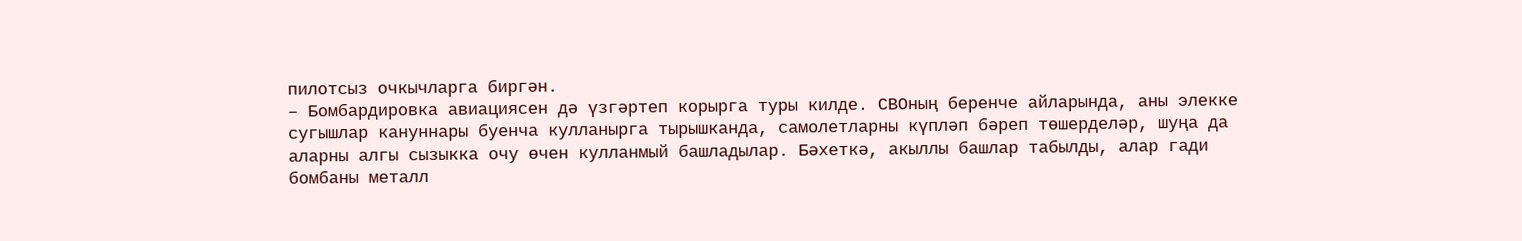пилотсыз очкычларга биргән.
– Бомбардировка авиациясен дә үзгәртеп корырга туры килде. СВОның беренче айларында, аны элекке сугышлар кануннары буенча кулланырга тырышканда, самолетларны күпләп бәреп төшерделәр, шуңа да аларны алгы сызыкка очу өчен кулланмый башладылар. Бәхеткә, акыллы башлар табылды, алар гади бомбаны металл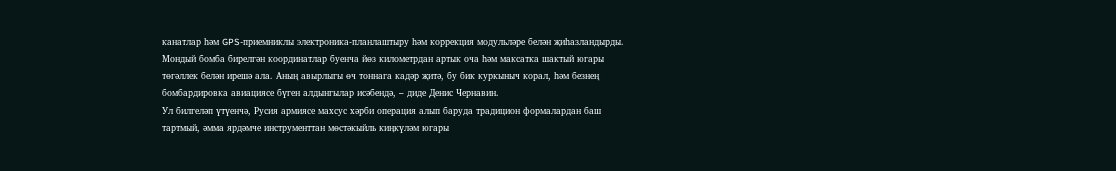канатлар һәм GPS-приемниклы электроника-планлаштыру һәм коррекция модульләре белән җиһазландырды. Мондый бомба бирелгән координатлар буенча йөз километрдан артык оча һәм максатка шактый югары төгәллек белән ирешә ала. Аның авырлыгы өч тоннага кадәр җитә, бу бик куркыныч корал, һәм безнең бомбардировка авиациясе бүген алдынгылар исәбендә, – диде Денис Чернавин.
Ул билгеләп үтүенчә, Русия армиясе махсус хәрби операция алып баруда традицион формалардан баш тартмый, әмма ярдәмче инструменттан мөстәкыйль киңкүләм югары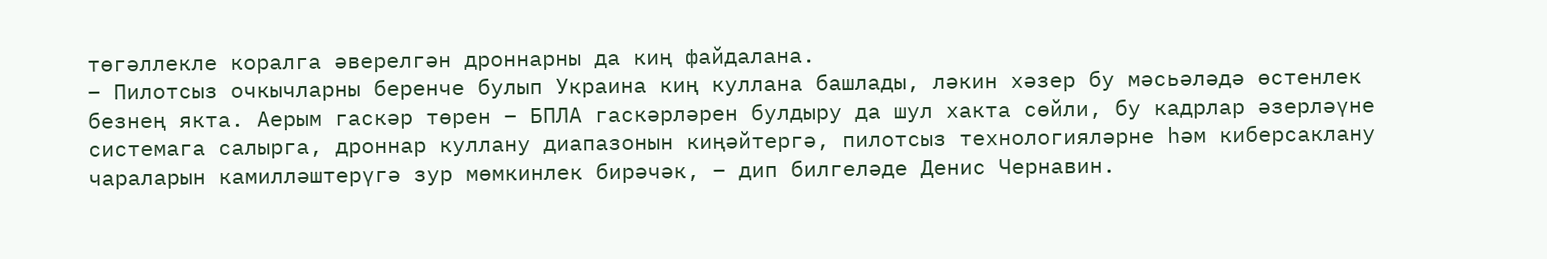төгәллекле коралга әверелгән дроннарны да киң файдалана.
– Пилотсыз очкычларны беренче булып Украина киң куллана башлады, ләкин хәзер бу мәсьәләдә өстенлек безнең якта. Аерым гаскәр төрен – БПЛА гаскәрләрен булдыру да шул хакта сөйли, бу кадрлар әзерләүне системага салырга, дроннар куллану диапазонын киңәйтергә, пилотсыз технологияләрне һәм киберсаклану чараларын камилләштерүгә зур мөмкинлек бирәчәк, – дип билгеләде Денис Чернавин.